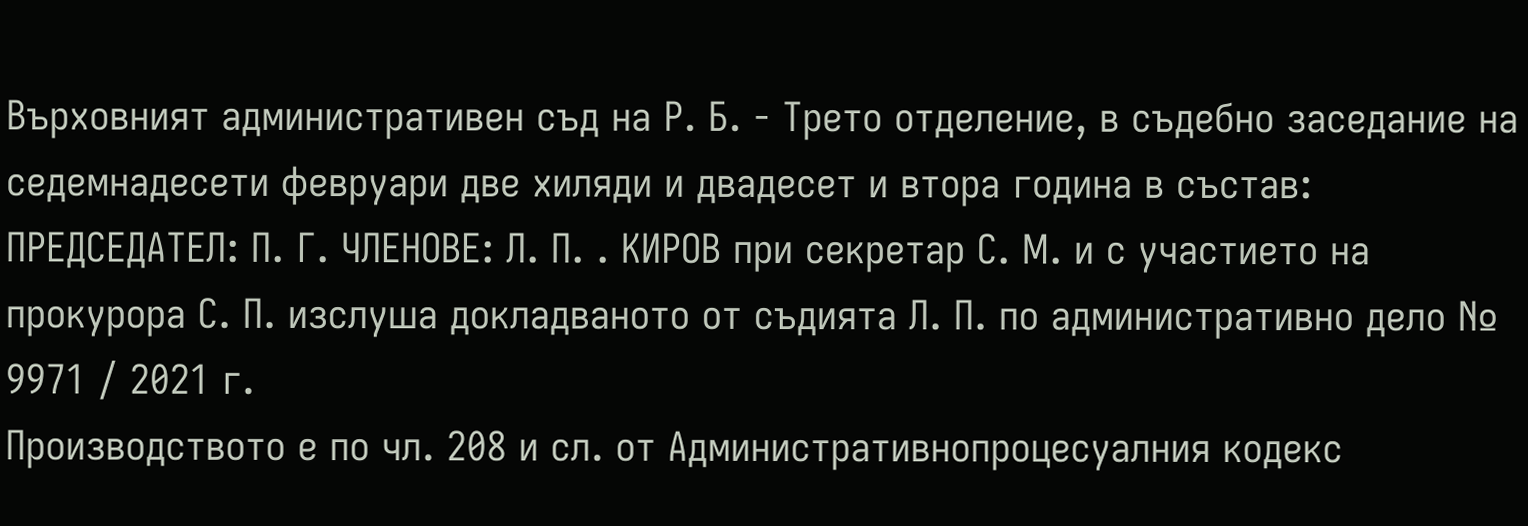Върховният административен съд на Р. Б. - Трето отделение, в съдебно заседание на седемнадесети февруари две хиляди и двадесет и втора година в състав: ПРЕДСЕДАТЕЛ: П. Г. ЧЛЕНОВЕ: Л. П. . КИРОВ при секретар С. М. и с участието на прокурора С. П. изслуша докладваното от съдията Л. П. по административно дело № 9971 / 2021 г.
Производството е по чл. 208 и сл. от Административнопроцесуалния кодекс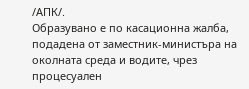/АПК/.
Образувано е по касационна жалба, подадена от заместник-министъра на околната среда и водите, чрез процесуален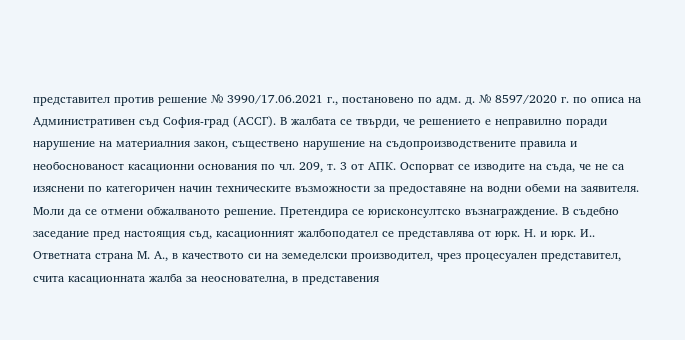представител против решение № 3990/17.06.2021 г., постановено по адм. д. № 8597/2020 г. по описа на Административен съд София-град (АССГ). В жалбата се твърди, че решението е неправилно поради нарушение на материалния закон, съществено нарушение на съдопроизводствените правила и необоснованост касационни основания по чл. 209, т. 3 от АПК. Оспорват се изводите на съда, че не са изяснени по категоричен начин техническите възможности за предоставяне на водни обеми на заявителя. Моли да се отмени обжалваното решение. Претендира се юрисконсултско възнаграждение. В съдебно заседание пред настоящия съд, касационният жалбоподател се представлява от юрк. Н. и юрк. И..
Ответната страна М. А., в качеството си на земеделски производител, чрез процесуален представител, счита касационната жалба за неоснователна, в представения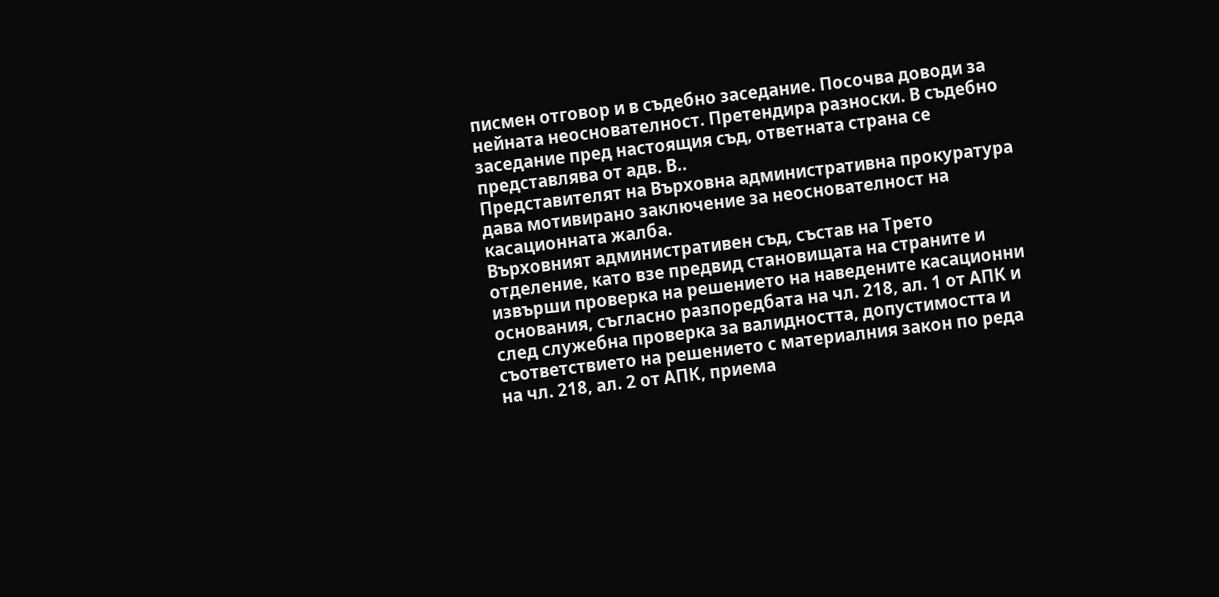писмен отговор и в съдебно заседание. Посочва доводи за нейната неоснователност. Претендира разноски. В съдебно заседание пред настоящия съд, ответната страна се представлява от адв. В..
Представителят на Върховна административна прокуратура дава мотивирано заключение за неоснователност на касационната жалба.
Върховният административен съд, състав на Трето отделение, като взе предвид становищата на страните и извърши проверка на решението на наведените касационни основания, съгласно разпоредбата на чл. 218, ал. 1 от АПК и след служебна проверка за валидността, допустимостта и съответствието на решението с материалния закон по реда на чл. 218, ал. 2 от АПК, приема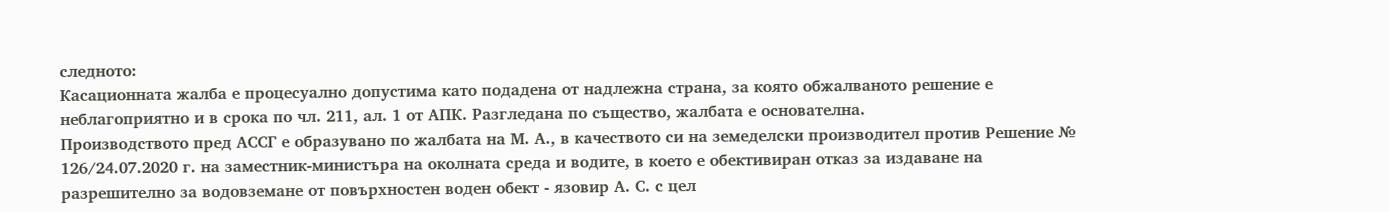следното:
Касационната жалба е процесуално допустима като подадена от надлежна страна, за която обжалваното решение е неблагоприятно и в срока по чл. 211, ал. 1 от АПК. Разгледана по същество, жалбата е основателна.
Производството пред АССГ е образувано по жалбата на М. А., в качеството си на земеделски производител против Решение № 126/24.07.2020 г. на заместник-министъра на околната среда и водите, в което е обективиран отказ за издаване на разрешително за водовземане от повърхностен воден обект - язовир А. С. с цел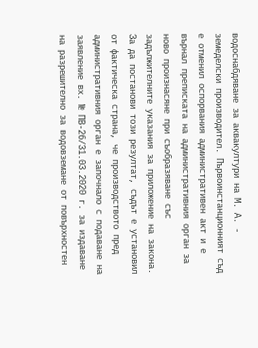водоснабдяване за аквакултури на М. А. - земеделски производител. Първоинстанционният съд е отменил оспорвания административен акт и е върнал преписката на административния орган за ново произнасяне при съобразяване със задължителните указания за приложение на закона.
За да постанови този резултат, съдът е установил от фактическа страна, че производството пред административния орган е започнало с подаване на заявление вх. № ПВ-26/31.03.2020 г. за издаване на разрешително за водовземане от повърхностен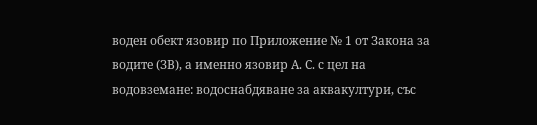воден обект язовир по Приложение № 1 от Закона за водите (ЗВ), а именно язовир А. С. с цел на водовземане: водоснабдяване за аквакултури, със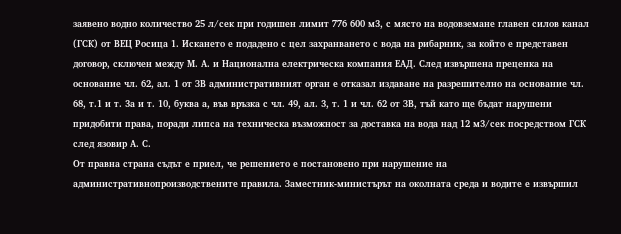заявено водно количество 25 л/сек при годишен лимит 776 600 м3, с място на водовземане главен силов канал (ГСК) от ВЕЦ Росица 1. Искането е подадено с цел захранването с вода на рибарник, за който е представен договор, сключен между М. А. и Национална електрическа компания ЕАД. След извършена преценка на основание чл. 62, ал. 1 от ЗВ административният орган е отказал издаване на разрешително на основание чл. 68, т.1 и т. 3а и т. 10, буква а, във връзка с чл. 49, ал. 3, т. 1 и чл. 62 от ЗВ, тъй като ще бъдат нарушени придобити права, поради липса на техническа възможност за доставка на вода над 12 м3/сек посредством ГСК след язовир А. С.
От правна страна съдът е приел, че решението е постановено при нарушение на административнопроизводствените правила. Заместник-министърът на околната среда и водите е извършил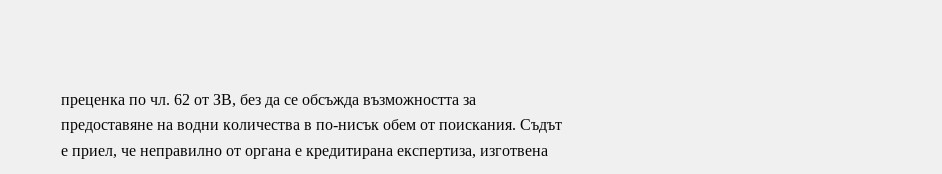преценка по чл. 62 от ЗВ, без да се обсъжда възможността за предоставяне на водни количества в по-нисък обем от поискания. Съдът е приел, че неправилно от органа е кредитирана експертиза, изготвена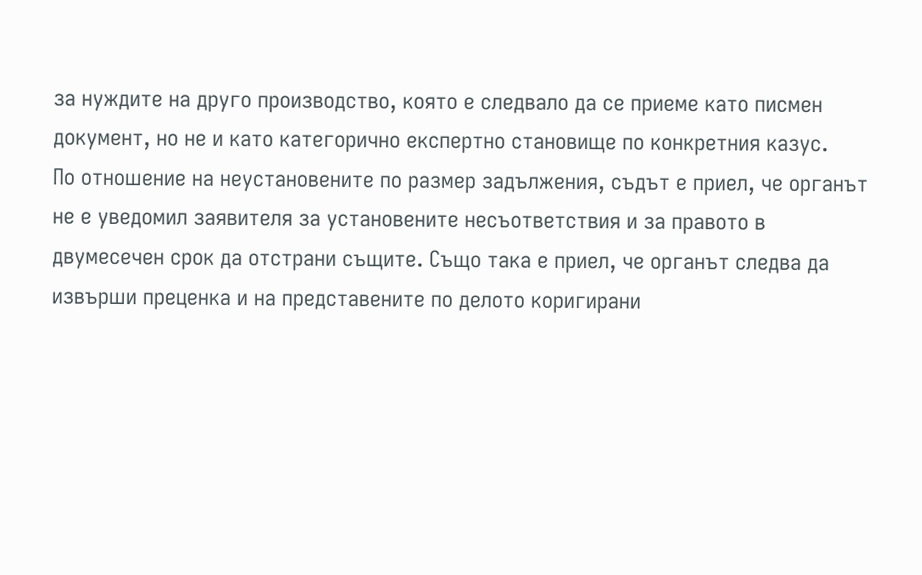за нуждите на друго производство, която е следвало да се приеме като писмен документ, но не и като категорично експертно становище по конкретния казус.
По отношение на неустановените по размер задължения, съдът е приел, че органът не е уведомил заявителя за установените несъответствия и за правото в двумесечен срок да отстрани същите. Също така е приел, че органът следва да извърши преценка и на представените по делото коригирани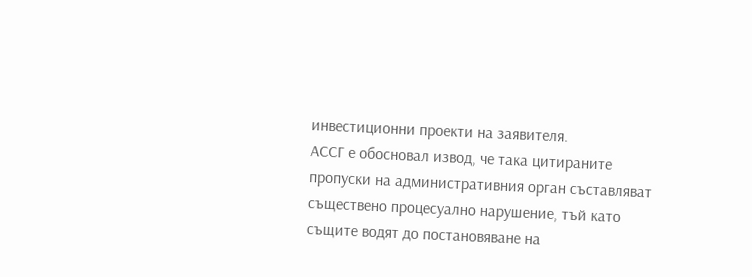инвестиционни проекти на заявителя.
АССГ е обосновал извод, че така цитираните пропуски на административния орган съставляват съществено процесуално нарушение, тъй като същите водят до постановяване на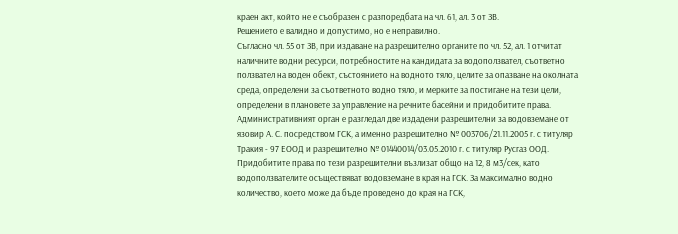краен акт, който не е съобразен с разпоредбата на чл. 61, ал. 3 от ЗВ.
Решението е валидно и допустимо, но е неправилно.
Съгласно чл. 55 от ЗВ, при издаване на разрешително органите по чл. 52, ал. 1 отчитат наличните водни ресурси, потребностите на кандидата за водоползвател, съответно ползвател на воден обект, състоянието на водното тяло, целите за опазване на околната среда, определени за съответното водно тяло, и мерките за постигане на тези цели, определени в плановете за управление на речните басейни и придобитите права. Административният орган е разгледал две издадени разрешителни за водовземане от язовир А. С. посредством ГСК, а именно разрешително № 003706/21.11.2005 г. с титуляр Тракия - 97 ЕООД и разрешително № 01440014/03.05.2010 г. с титуляр Русгаз ООД. Придобитите права по тези разрешителни възлизат общо на 12, 8 м3/сек, като водоползвателите осъществяват водовземане в края на ГСК. За максимално водно количество, което може да бъде проведено до края на ГСК,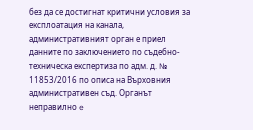без да се достигнат критични условия за експлоатация на канала, административният орган е приел данните по заключението по съдебно-техническа експертиза по адм. д. № 11853/2016 по описа на Върховния административен съд. Органът неправилно e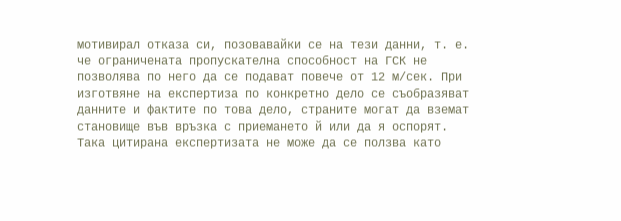мотивирал отказа си, позовавайки се на тези данни, т. е. че ограничената пропускателна способност на ГСК не позволява по него да се подават повече от 12 м/сек. При изготвяне на експертиза по конкретно дело се съобразяват данните и фактите по това дело, страните могат да вземат становище във връзка с приемането й или да я оспорят. Така цитирана експертизата не може да се ползва като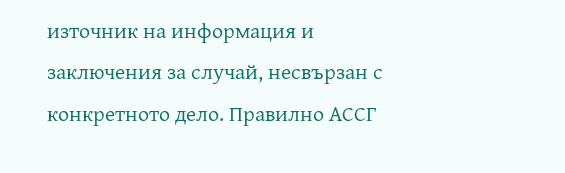източник на информация и заключения за случай, несвързан с конкретното дело. Правилно АССГ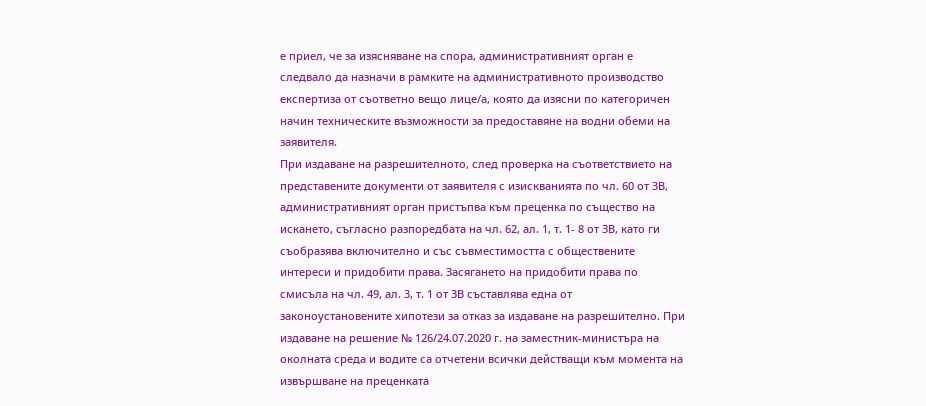е приел, че за изясняване на спора, административният орган е следвало да назначи в рамките на административното производство експертиза от съответно вещо лице/а, която да изясни по категоричен начин техническите възможности за предоставяне на водни обеми на заявителя.
При издаване на разрешителното, след проверка на съответствието на представените документи от заявителя с изискванията по чл. 60 от ЗВ, административният орган пристъпва към преценка по същество на искането, съгласно разпоредбата на чл. 62, ал. 1, т. 1- 8 от ЗВ, като ги съобразява включително и със съвместимостта с обществените интереси и придобити права. Засягането на придобити права по смисъла на чл. 49, ал. 3, т. 1 от ЗВ съставлява една от законоустановените хипотези за отказ за издаване на разрешително. При издаване на решение № 126/24.07.2020 г. на заместник-министъра на околната среда и водите са отчетени всички действащи към момента на извършване на преценката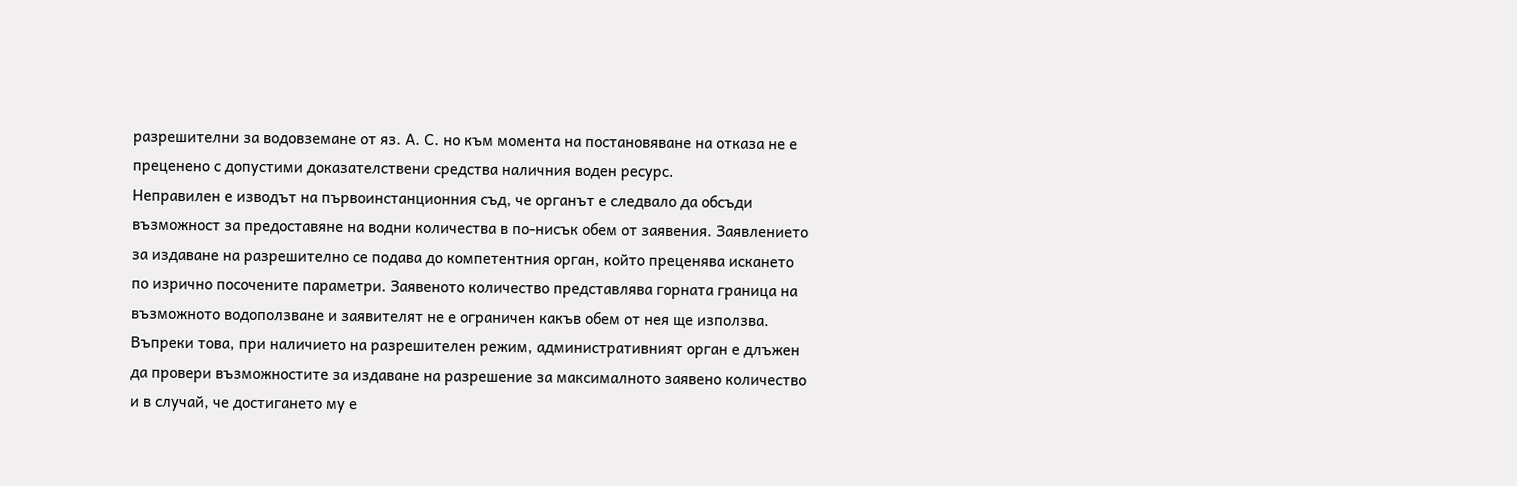разрешителни за водовземане от яз. А. С. но към момента на постановяване на отказа не е преценено с допустими доказателствени средства наличния воден ресурс.
Неправилен е изводът на първоинстанционния съд, че органът е следвало да обсъди възможност за предоставяне на водни количества в по-нисък обем от заявения. Заявлението за издаване на разрешително се подава до компетентния орган, който преценява искането по изрично посочените параметри. Заявеното количество представлява горната граница на възможното водоползване и заявителят не е ограничен какъв обем от нея ще използва. Въпреки това, при наличието на разрешителен режим, административният орган е длъжен да провери възможностите за издаване на разрешение за максималното заявено количество и в случай, че достигането му е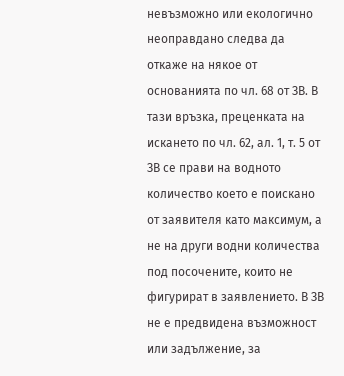невъзможно или екологично неоправдано следва да откаже на някое от основанията по чл. 68 от ЗВ. В тази връзка, преценката на искането по чл. 62, ал. 1, т. 5 от ЗВ се прави на водното количество което е поискано от заявителя като максимум, а не на други водни количества под посочените, които не фигурират в заявлението. В ЗВ не е предвидена възможност или задължение, за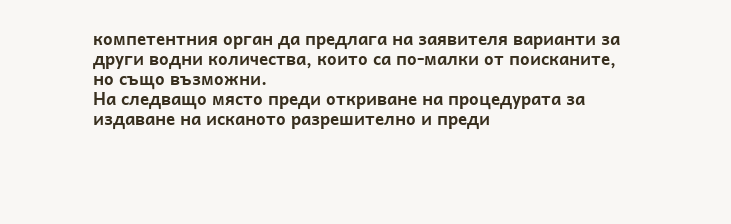компетентния орган да предлага на заявителя варианти за други водни количества, които са по-малки от поисканите, но също възможни.
На следващо място преди откриване на процедурата за издаване на исканото разрешително и преди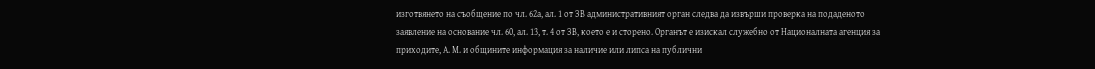изготвянето на съобщение по чл. 62а, ал. 1 от ЗВ административният орган следва да извърши проверка на подаденото заявление на основание чл. 60, ал. 13, т. 4 от ЗВ, което е и сторено. Органът е изискал служебно от Националната агенция за приходите, А. М. и общините информация за наличие или липса на публични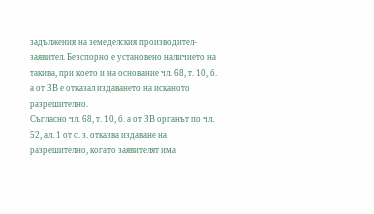задължения на земеделския производител-заявител. Безспорно е установено наличието на такива, при което и на основание чл. 68, т. 10, б. а от ЗВ е отказал издаването на исканото разрешително.
Съгласно чл. 68, т. 10, б. а от ЗВ органът по чл. 52, ал. 1 от с. з. отказва издаване на разрешително, когато заявителят има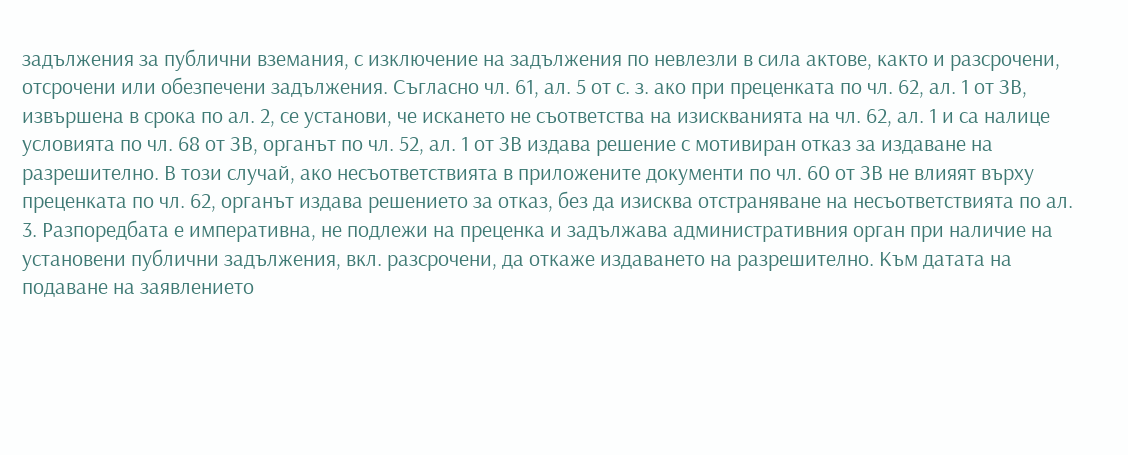задължения за публични вземания, с изключение на задължения по невлезли в сила актове, както и разсрочени, отсрочени или обезпечени задължения. Съгласно чл. 61, ал. 5 от с. з. ако при преценката по чл. 62, ал. 1 от ЗВ, извършена в срока по ал. 2, се установи, че искането не съответства на изискванията на чл. 62, ал. 1 и са налице условията по чл. 68 от ЗВ, органът по чл. 52, ал. 1 от ЗВ издава решение с мотивиран отказ за издаване на разрешително. В този случай, ако несъответствията в приложените документи по чл. 60 от ЗВ не влияят върху преценката по чл. 62, органът издава решението за отказ, без да изисква отстраняване на несъответствията по ал. 3. Разпоредбата е императивна, не подлежи на преценка и задължава административния орган при наличие на установени публични задължения, вкл. разсрочени, да откаже издаването на разрешително. Към датата на подаване на заявлението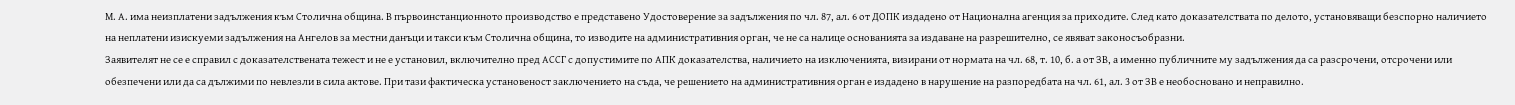М. А. има неизплатени задължения към Столична община. В първоинстанционното производство е представено Удостоверение за задължения по чл. 87, ал. 6 от ДОПК издадено от Национална агенция за приходите. След като доказателствата по делото, установяващи безспорно наличието на неплатени изискуеми задължения на Ангелов за местни данъци и такси към Столична община, то изводите на административния орган, че не са налице основанията за издаване на разрешително, се явяват законосъобразни.
Заявителят не се е справил с доказателствената тежест и не е установил, включително пред АССГ с допустимите по АПК доказателства, наличието на изключенията, визирани от нормата на чл. 68, т. 10, б. а от ЗВ, а именно публичните му задължения да са разсрочени, отсрочени или обезпечени или да са дължими по невлезли в сила актове. При тази фактическа установеност заключението на съда, че решението на административния орган е издадено в нарушение на разпоредбата на чл. 61, ал. 3 от ЗВ е необосновано и неправилно.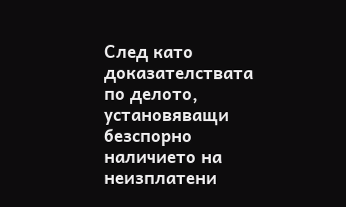След като доказателствата по делото, установяващи безспорно наличието на неизплатени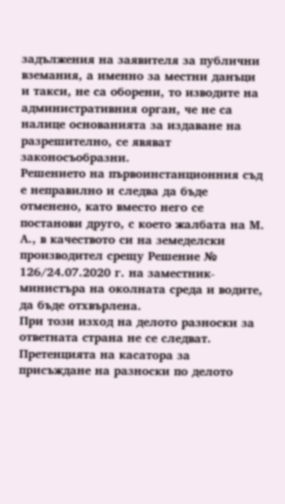задължения на заявителя за публични вземания, а именно за местни данъци и такси, не са оборени, то изводите на административния орган, че не са налице основанията за издаване на разрешително, се явяват законосъобразни.
Решението на първоинстанционния съд е неправилно и следва да бъде отменено, като вместо него се постанови друго, с което жалбата на М. А., в качеството си на земеделски производител срещу Решение № 126/24.07.2020 г. на заместник-министъра на околната среда и водите, да бъде отхвърлена.
При този изход на делото разноски за ответната страна не се следват. Претенцията на касатора за присъждане на разноски по делото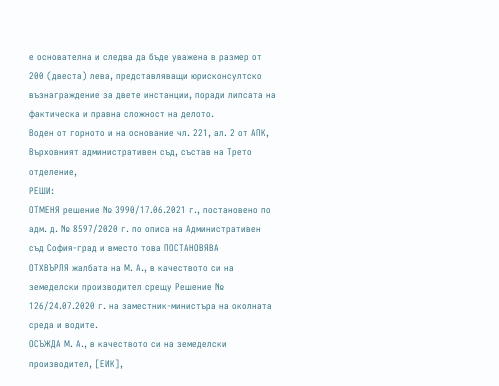е основателна и следва да бъде уважена в размер от 200 (двеста) лева, представляващи юрисконсултско възнаграждение за двете инстанции, поради липсата на фактическа и правна сложност на делото.
Воден от горното и на основание чл. 221, ал. 2 от АПК, Върховният административен съд, състав на Трето отделение,
РЕШИ:
ОТМЕНЯ решение № 3990/17.06.2021 г., постановено по адм. д. № 8597/2020 г. по описа на Административен съд София-град и вместо това ПОСТАНОВЯВА
ОТХВЪРЛЯ жалбата на М. А., в качеството си на земеделски производител срещу Решение № 126/24.07.2020 г. на заместник-министъра на околната среда и водите.
ОСЪЖДА М. А., в качеството си на земеделски производител, [ЕИК],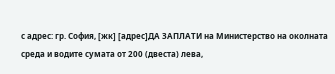с адрес: гр. София, [жк] [адрес]ДА ЗАПЛАТИ на Министерство на околната среда и водите сумата от 200 (двеста) лева,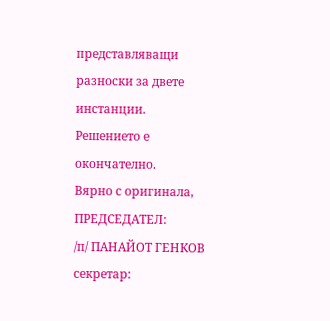представляващи разноски за двете инстанции.
Решението е окончателно.
Вярно с оригинала,
ПРЕДСЕДАТЕЛ:
/п/ ПАНАЙОТ ГЕНКОВ
секретар: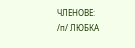ЧЛЕНОВЕ:
/п/ ЛЮБКА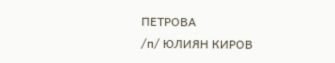ПЕТРОВА
/п/ ЮЛИЯН КИРОВ